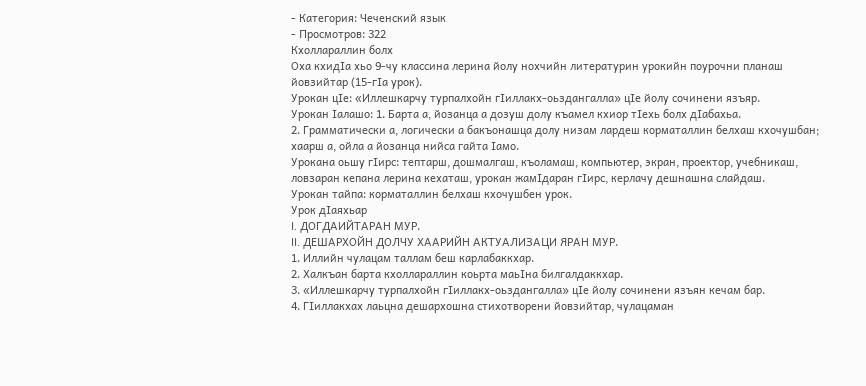- Категория: Чеченский язык
- Просмотров: 322
Кхоллараллин болх
Оха кхидIа хьо 9-чу классина лерина йолу нохчийн литературин урокийн поурочни планаш йовзийтар (15-гIа урок).
Урокан цIе: «Иллешкарчу турпалхойн гIиллакх-оьздангалла» цIе йолу сочинени язъяр.
Урокан Iалашо: 1. Барта а, йозанца а дозуш долу къамел кхиор тIехь болх дIабахьа.
2. Грамматически а, логически а бакъонашца долу низам лардеш корматаллин белхаш кхочушбан; хаарш а, ойла а йозанца нийса гайта Iамо.
Урокана оьшу гIирс: тептарш, дошмалгаш, къоламаш, компьютер, экран, проектор, учебникаш, ловзаран кепана лерина кехаташ, урокан жамIдаран гIирс, керлачу дешнашна слайдаш.
Урокан тайпа: корматаллин белхаш кхочушбен урок.
Урок дIаяхьар
I. ДОГДАИЙТАРАН МУР.
II. ДЕШАРХОЙН ДОЛЧУ ХААРИЙН АКТУАЛИЗАЦИ ЯРАН МУР.
1. Иллийн чулацам таллам беш карлабаккхар.
2. Халкъан барта кхоллараллин коьрта маьIна билгалдаккхар.
3. «Иллешкарчу турпалхойн гIиллакх-оьздангалла» цIе йолу сочинени язъян кечам бар.
4. ГIиллакхах лаьцна дешархошна стихотворени йовзийтар, чулацаман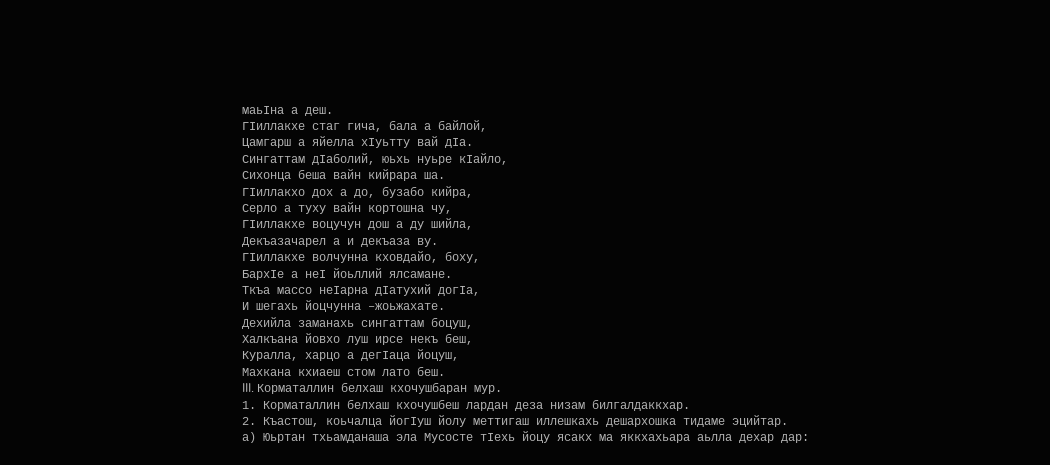маьIна а деш.
ГIиллакхе стаг гича, бала а байлой,
Цамгарш а яйелла хIуьтту вай дIа.
Сингаттам дIаболий, юьхь нуьре кIайло,
Сихонца беша вайн кийрара ша.
ГIиллакхо дох а до, бузабо кийра,
Серло а туху вайн кортошна чу,
ГIиллакхе воцучун дош а ду шийла,
Декъазачарел а и декъаза ву.
ГIиллакхе волчунна кховдайо, боху,
БархIе а неI йоьллий ялсамане.
Ткъа массо неIарна дIатухий догIа,
И шегахь йоцчунна –жоьжахате.
Дехийла заманахь сингаттам боцуш,
Халкъана йовхо луш ирсе некъ беш,
Куралла, харцо а дегIаца йоцуш,
Махкана кхиаеш стом лато беш.
III. Корматаллин белхаш кхочушбаран мур.
1. Корматаллин белхаш кхочушбеш лардан деза низам билгалдаккхар.
2. Къастош, коьчалца йогIуш йолу меттигаш иллешкахь дешархошка тидаме эцийтар.
а) Юьртан тхьамданаша эла Мусосте тIехь йоцу ясакх ма яккхахьара аьлла дехар дар: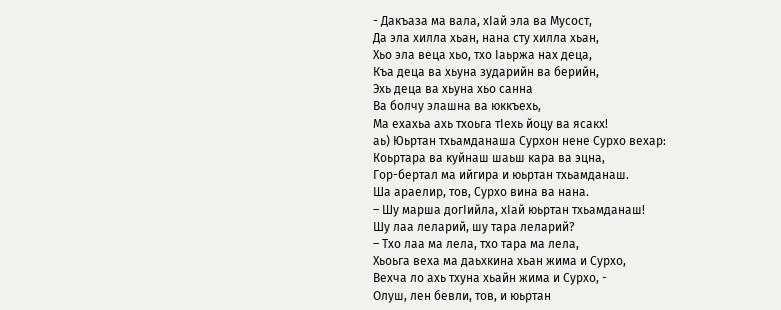- Дакъаза ма вала, хIай эла ва Мусост,
Да эла хилла хьан, нана сту хилла хьан,
Хьо эла веца хьо, тхо Iаьржа нах деца,
Къа деца ва хьуна зударийн ва берийн,
Эхь деца ва хьуна хьо санна
Ва болчу элашна ва юккъехь,
Ма ехахьа ахь тхоьга тIехь йоцу ва ясакх!
аь) Юьртан тхьамданаша Сурхон нене Сурхо вехар:
Коьртара ва куйнаш шаьш кара ва эцна,
Гор-бертал ма ийгира и юьртан тхьамданаш.
Ша араелир, тов, Сурхо вина ва нана.
– Шу марша догIийла, хIай юьртан тхьамданаш!
Шу лаа леларий, шу тара леларий?
– Тхо лаа ма лела, тхо тара ма лела,
Хьоьга веха ма даьхкина хьан жима и Сурхо,
Вехча ло ахь тхуна хьайн жима и Сурхо, -
Олуш, лен бевли, тов, и юьртан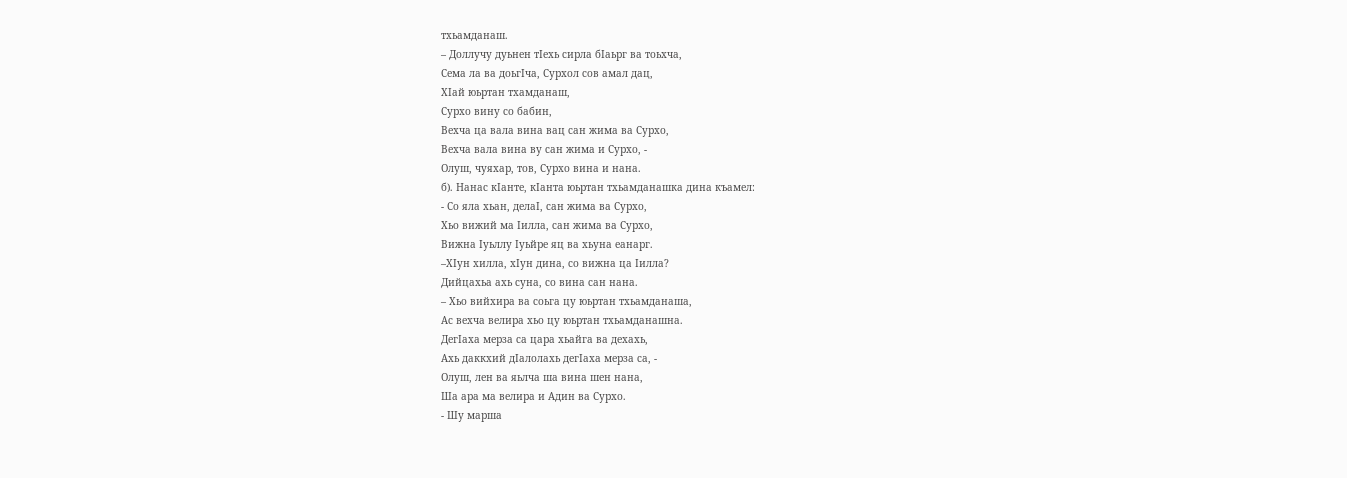тхьамданаш.
– Доллучу дуьнен тIехь сирла бIаьрг ва тоьхча,
Сема ла ва доьгIча, Сурхол сов амал дац,
ХIай юьртан тхамданаш,
Сурхо вину со бабин,
Вехча ца вала вина вац сан жима ва Сурхо,
Вехча вала вина ву сан жима и Сурхо, -
Олуш, чуяхар, тов, Сурхо вина и нана.
б). Нанас кIанте, кIанта юьртан тхьамданашка дина къамел:
- Со яла хьан, делаI, сан жима ва Сурхо,
Хьо вижий ма Iилла, сан жима ва Сурхо,
Вижна Iуьллу Iуьйре яц ва хьуна еанарг.
–ХIун хилла, хIун дина, со вижна ца Iилла?
Дийцахьа ахь суна, со вина сан нана.
– Хьо вийхира ва соьга цу юьртан тхьамданаша,
Ас вехча велира хьо цу юьртан тхьамданашна.
ДегIаха мерза са цара хьайга ва дехахь,
Ахь даккхий дIалолахь дегIаха мерза са, -
Олуш, лен ва яьлча ша вина шен нана,
Ша ара ма велира и Адин ва Сурхо.
- Шу марша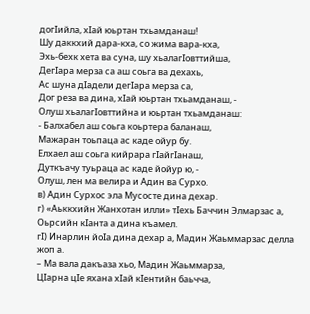догIийла, хIай юьртан тхьамданаш!
Шу даккхий дара-кха, со жима вара-кха,
Эхь-бехк хета ва суна, шу хьалагIовттийша,
ДегIара мерза са аш соьга ва дехахь,
Ас шуна дIадели дегIара мерза са,
Дог реза ва дина, хIай юьртан тхьамданаш, -
Олуш хьалагIовттийна и юьртан тхьамданаш:
- Балхабел аш соьга коьртера баланаш,
Мажаран тоьпаца ас каде ойур бу.
Елхаел аш соьга кийрара гIайгIанаш,
Дуткъачу туьраца ас каде йойур ю, -
Олуш, лен ма велира и Адин ва Сурхо.
в) Адин Сурхос эла Мусосте дина дехар.
г) «Аьккхийн Жанхотан илли» тIехь Баччин Элмарзас а, Оьрсийн кIанта а дина къамел.
гI) Инарлин йоIа дина дехар а, Мадин Жаьммарзас делла жоп а.
– Ма вала дакъаза хьо, Мадин Жаьммарза,
ЦIарна цIе яхана хIай кIентийн баьчча,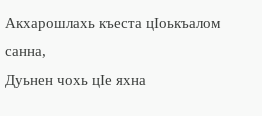Акхарошлахь къеста цIоькъалом санна,
Дуьнен чохь цIе яхна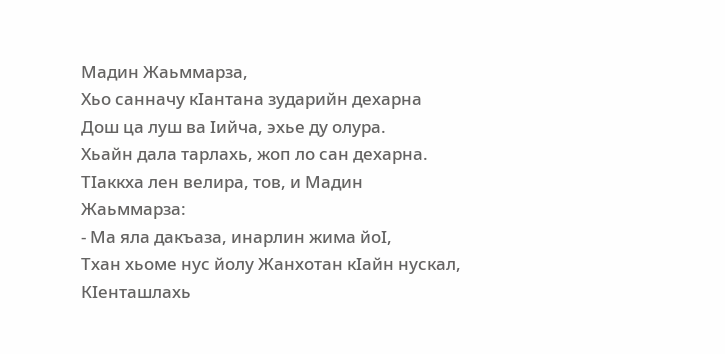Мадин Жаьммарза,
Хьо санначу кIантана зударийн дехарна
Дош ца луш ва Iийча, эхье ду олура.
Хьайн дала тарлахь, жоп ло сан дехарна.
ТIаккха лен велира, тов, и Мадин Жаьммарза:
- Ма яла дакъаза, инарлин жима йоI,
Тхан хьоме нус йолу Жанхотан кIайн нускал,
КIенташлахь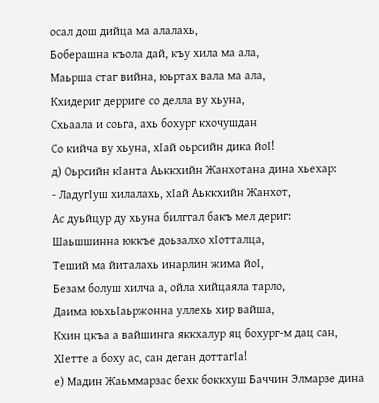осал дош дийца ма алалахь,
Боберашна къола дай, къу хила ма ала,
Маьрша стаг вийна, юьртах вала ма ала,
Кхидериг дерриге со делла ву хьуна,
Схьаала и соьга, ахь бохург кхочушдан
Со кийча ву хьуна, хIай оьрсийн дика йоI!
д) Оьрсийн кIанта Аьккхийн Жанхотана дина хьехар:
- ЛадугIуш хилалахь, хIай Аьккхийн Жанхот,
Ас дуьйцур ду хьуна билггал бакъ мел дериг:
Шаьшшинна юккъе доьзалхо хIотталца,
Теший ма йиталахь инарлин жима йоI,
Безам болуш хилча а, ойла хийцаяла тарло,
Даима юьхьIаьржонна уллехь хир вайша,
Кхин цкъа а вайшинга яккхалур яц бохург-м дац сан,
ХIетте а боху ас, сан деган доттагIа!
е) Мадин Жаьммарзас бехк боккхуш Баччин Элмарзе дина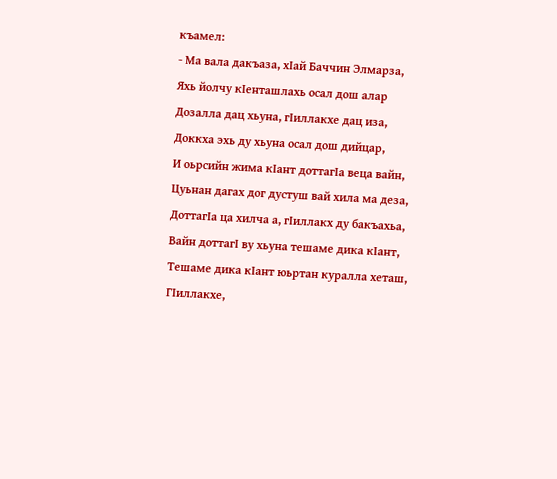къамел:
- Ма вала дакъаза, хIай Баччин Элмарза,
Яхь йолчу кIенташлахь осал дош алар
Дозалла дац хьуна, гIиллакхе дац иза,
Доккха эхь ду хьуна осал дош дийцар,
И оьрсийн жима кIант доттагIа веца вайн,
Цуьнан дагах дог дустуш вай хила ма деза,
ДоттагIа ца хилча а, гIиллакх ду бакъахьа,
Вайн доттагI ву хьуна тешаме дика кIант,
Тешаме дика кIант юьртан куралла хеташ,
ГIиллакхе,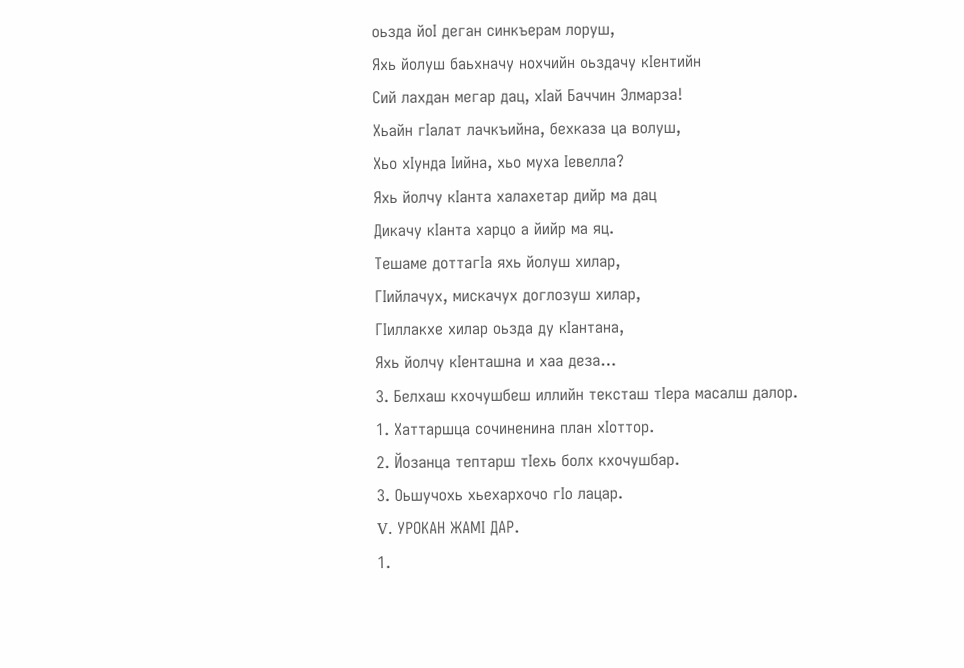оьзда йоI деган синкъерам лоруш,
Яхь йолуш баьхначу нохчийн оьздачу кIентийн
Сий лахдан мегар дац, хIай Баччин Элмарза!
Хьайн гIалат лачкъийна, бехказа ца волуш,
Хьо хIунда Iийна, хьо муха Iевелла?
Яхь йолчу кIанта халахетар дийр ма дац
Дикачу кIанта харцо а йийр ма яц.
Тешаме доттагIа яхь йолуш хилар,
ГIийлачух, мискачух доглозуш хилар,
ГIиллакхе хилар оьзда ду кIантана,
Яхь йолчу кIенташна и хаа деза…
3. Белхаш кхочушбеш иллийн тексташ тIера масалш далор.
1. Хаттаршца сочиненина план хIоттор.
2. Йозанца тептарш тIехь болх кхочушбар.
3. Оьшучохь хьехархочо гIо лацар.
V. УРОКАН ЖАМI ДАР.
1.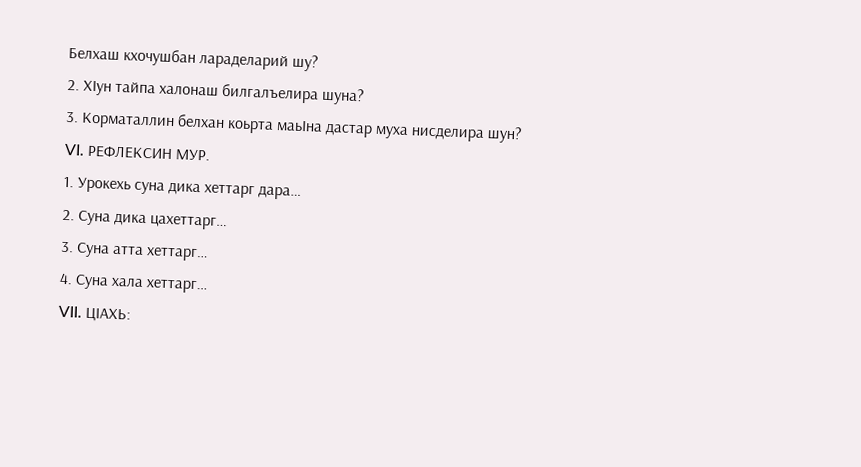Белхаш кхочушбан лараделарий шу?
2. ХIун тайпа халонаш билгалъелира шуна?
3. Корматаллин белхан коьрта маьIна дастар муха нисделира шун?
VI. РЕФЛЕКСИН МУР.
1. Урокехь суна дика хеттарг дара…
2. Суна дика цахеттарг…
3. Суна атта хеттарг…
4. Суна хала хеттарг…
VII. ЦIАХЬ: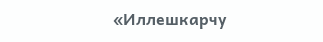«Иллешкарчу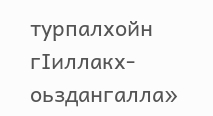турпалхойн гIиллакх-оьздангалла»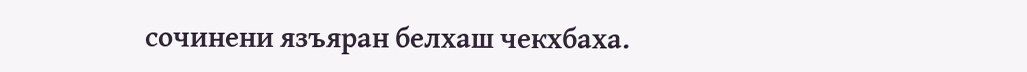сочинени язъяран белхаш чекхбаха.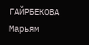ГАЙРБЕКОВА Марьям